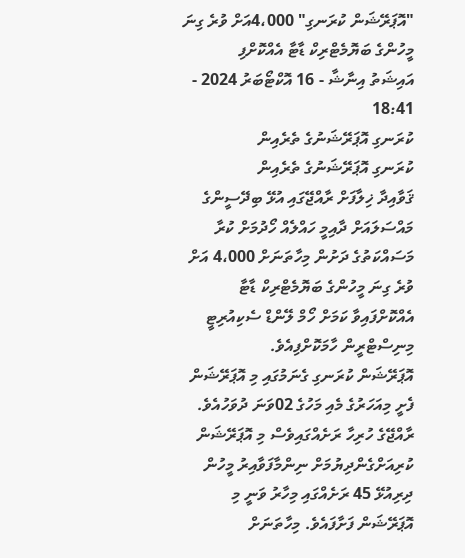"އޮޕަރޭޝަން ކުރަނގި" 4،000އަށް ވުރެ ގިނަ މީހުންގެ ބަޔޮމެޓްރިކް ޑާޓާ އެއްކޮށްފި
އައިޝަތު އިނާޝާ - 16 އޮކްޓޯބަރު 2024 - 18:41
ކުރަނގި އޮޕަރޭޝަނުގެ ތެރެއިން
ކުރަނގި އޮޕަރޭޝަނުގެ ތެރެއިން
ޤަވާއިދާ ޚިލާފަށް ރާއްޖޭގައި އުޅޭ ބިދޭސީންގެ މައްސަލައަށް ދާއިމީ ހައްލެއް ހޯދުމަށް ކުރާ މަސައްކަތުގެ ދަށުން މިހާތަނަށް 4،000 އަށް ވުރެ ގިނަ މީހުންގެ ބަޔޮމެޓްރިކް ޑާޓާ އެއްކޮށްފައިވާ ކަމަށް ހޯމް ލޭންޑް ސެކިއުރިޓީ މިނިސްޓްރީން ހާމަކޮށްފިއެވެ.
އޮޕަރޭޝަން ކުރަނގި ގެނަމުގައި މި އޮޕަރޭޝަން ފެށީ މިއަހަރުގެ މެއި މަހުގެ 02ވަނަ ދުވަހުއެވެ.
ރާއްޖޭގެ ހުރިހާ ރަށެއްގައިވެސް މި އޮޕަރޭޝަން ކުރިއަށްގެންދިޔުމަށް ނިންމާފަވާއިރު މީހުން ދިރިއުޅޭ 45 ރަށެއްގައި މިހާރު ވަނީ މި އޮޕަރޭޝަން ފަށާފައެވެ. މިހާތަނަށް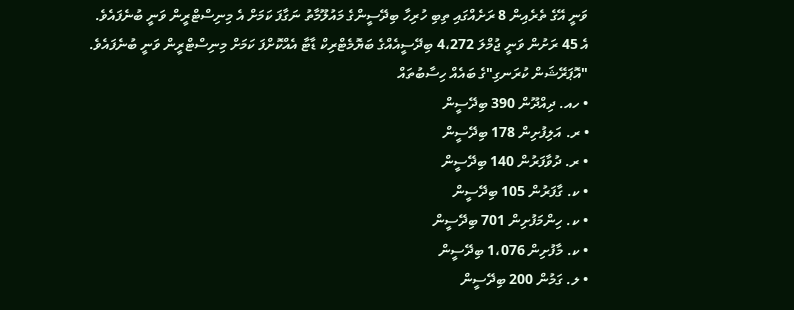ވަނީ އޭގެ ތެރެއިން 8 ރަށެއްގައި ތިބި ހުރިހާ ބިދޭސީންގެ މައުލޫމާތު ނަގާފަ ކަމަށް އެ މިނިސްޓްރީން ވަނީ ބުނެފައެވެ.
އެ 45 ރަށުން ވަނީ ޖުމްލަ 4،272 ބިދޭސީއެއްގެ ބަޔޮމެޓްރިކް ޑާޓާ އެއްކޮށްފަ ކަމަށް މިނިސްޓްރީން ވަނީ ބުނެފައެވެ.
"އޮޕަރޭޝަން ކުރަނގި"ގެ ބައެއް ހިސާބުތައް
• ހއ. ދިއްދޫން 390 ބިދޭސީން
• ރ. އަލިފުށިން 178 ބިދޭސީން
• ރ. ދުވާފަރުން 140 ބިދޭސީން
• ކ. ގާފަރުން 105 ބިދޭސީން
• ކ. ހިންމަފުށިން 701 ބިދޭސީން
• ކ. މާފުށިން 1،076 ބިދޭސީން
• ލ. ގަމުން 200 ބިދޭސީން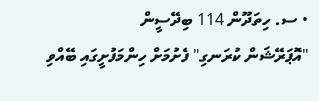• ސ. ހިތަދޫން 114 ބިދޭސީން
"އޮޕަރޭޝަން ކުރަނގި" ފެށުމަށް ހިންމަފުށީގައި ބޭއްވި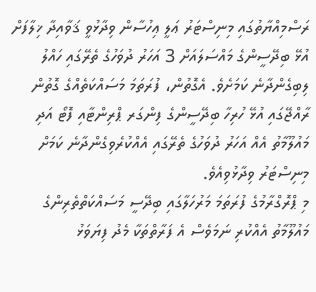ރަސްމިއްޔާތުގައި މިނިސްޓަރު ޢަލީ ޢިހުސާން ވިދާޅުވީ ޤަވާއިދާ ޚިލާފަށް އުޅޭ ބިދޭސީންގެ މައްސަލައަށް 3 އަހަރު ދުވަހުގެ ތެރޭގައި ހައްލު ލިބިގެންދާނެ ކަމަށެވެ. އެގޮތުން، ފުރަތަމަ މަސައްކަތެއްގެ ގޮތުން ރާއްޖޭގައި އުޅޭ ހުރިހާ ބިދޭސީންގެ ފިންގަރ ޕްރިންޓާއި ފޮޓޯ އަދި މައުލޫމާތު އެއް އަހަރު ދުވަހުގެ ތެރޭގައި އެއްކުރެވިގެންދާނެ ކަމަށް މިނިސްޓަރު ވިދާޅުވިއެވެ.
މި ޕްރޮގްރާމުގެ ފުރަތަމަ މަރުހަލާގައި ބިދޭސީ މަސައްކަތްތެރިންގެ މައުލޫމާތު އެއްކުރި ނަމަވެސް އެ ފަރާތްތަކާ މެދު ފިޔަވަޅު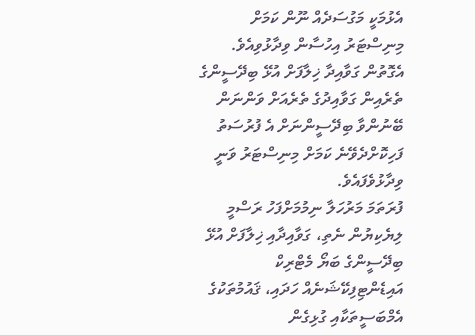އެޅުމަކީ މަގުސަދެއް ނޫން ކަމަށް މިނިސްޓަރު އިހުސާން ވިދާޅުވިއެވެ. އެގޮތުން ގަވާއިދާ ޚިލާފަށް އުޅޭ ބިދޭސީންގެ ތެރެއިން ގަވާއިދުގެ ތެރެއަށް ވަންނަން ބޭނުންވާ ބިދޭސީންނަށް އެ ފުރުސަތު ފަހިކޮށްދެވޭނެ ކަމަށް މިނިސްޓަރު ވަނީ ވިދާޅުވެފައެވެ.
ފުރަތަމަ މަރުހަލާ ނިމުމަށްފަހު ރަސްމީ ލިޔެކިޔުން ނެތި، ގަވާއިދާއި ޚިލާފަށް އުޅޭ ބިދޭސީންގެ ބަޔޯ މެޓްރިކް އައިޑެންޓިފިކޭޝަނެއް ހަދައި، ޤައުމުތަކުގެ އެމްބަސީތަކާއި ގުޅިގެން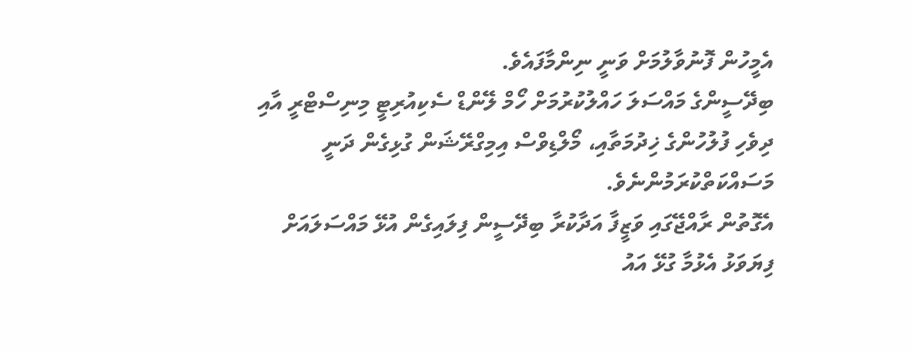އެމީހުން ފޮނުވާލުމަށް ވަނީ ނިންމާފައެވެ.
ބިދޭސީންގެ މައްސަލަ ހައްލުކުރުމަށް ހޯމް ލޭންޑް ސެކިއުރިޓީ މިނިސްޓްރީ އާއި ދިވެހި ފުލުހުންގެ ޚިދުމަތާއި، މޯލްޑިވްސް އިމިގްރޭޝަން ގުޅިގެން ދަނީ މަސައްކަތްކުރަމުންނެވެ.
އެގޮތުން ރާއްޖޭގައި ވަޒީފާ އަދާކުރާ ބިދޭސީން ފިލައިގެން އުޅޭ މައްސަލައަށް ފިޔަވަޅު އެޅުމާ ގުޅޭ އައު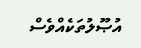އުޞޫލުތަކެއްވެސް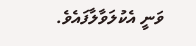ވަނީ އެކުލަވާލާފައެވެ.